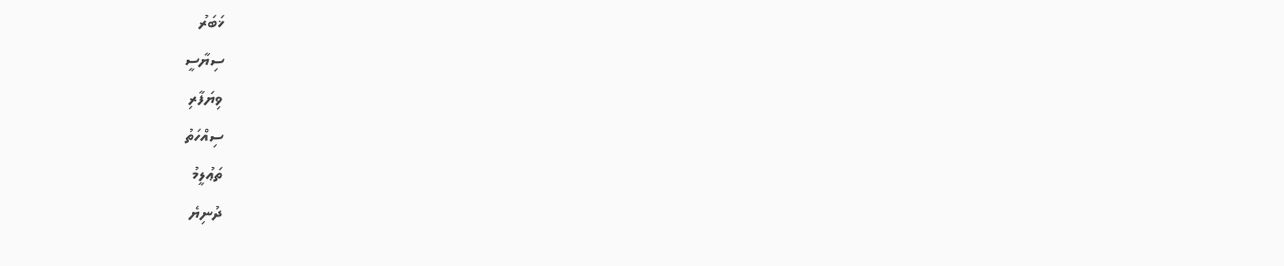ޚަބަރު
ސިޔާސީ
ވިޔަފާރި
ސިއްހަތު
ތަޢުލީމު
ދުނިޔެ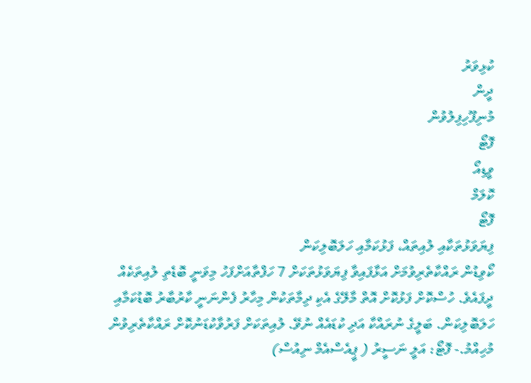ކުޅިވަރު
ދީން
މުނިފޫހިފިލުވުން
ފޮޓޯ
ވީޑިއޯ
ކޮލަމް
ފޮޓޯ
ފިޔަވަޅުތަކާއި ލުއިތައް، ފަޅުކަމާއި ހަލަބޮލިކަން
ކޯވިޑުން ރައްކާތެރިވުމަށް އަޅާފައިވާ ފިޔަވަޅުތަކަށް 7 ހަފްތާއަށްފަހު މިވަނީ ބޮޑެތި ލުއިތަކެއް ދީފައެވެ. ހުސްކޮށް ފަޅުކޮށް އޮތް މާލޭގެ އެކި ދިމާތަކުން މިހާރު ފެންނަނީ ކާރުބާރު ބޮޑުކަމާއި ހަލަބޮލިކަން. ބަލީގެ ނުރައްކާ އަދި ކުޑައެއް ނުވޭ. ލުއިތަކަށް ފަރުވާކުޑަނުކޮށް ރައްކާތެރިވުން މުހިއްމު.- ފޮޓޯ: އަލީ ނަސީރު ( ޕީއެސްއެމް ނިއުސް)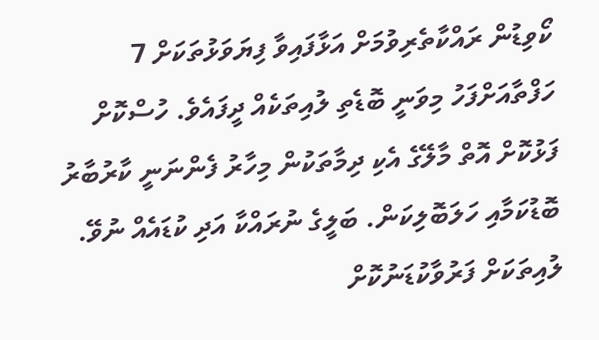ކޯވިޑުން ރައްކާތެރިވުމަށް އަޅާފައިވާ ފިޔަވަޅުތަކަށް 7 ހަފްތާއަށްފަހު މިވަނީ ބޮޑެތި ލުއިތަކެއް ދީފައެވެ. ހުސްކޮށް ފަޅުކޮށް އޮތް މާލޭގެ އެކި ދިމާތަކުން މިހާރު ފެންނަނީ ކާރުބާރު ބޮޑުކަމާއި ހަލަބޮލިކަން. ބަލީގެ ނުރައްކާ އަދި ކުޑައެއް ނުވޭ. ލުއިތަކަށް ފަރުވާކުޑަނުކޮށް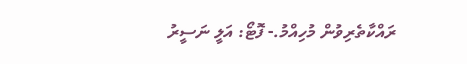ރައްކާތެރިވުން މުހިއްމު.- ފޮޓޯ: އަލީ ނަސީރު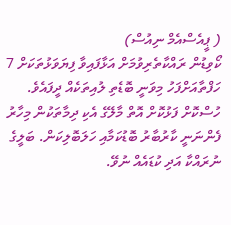( ޕީއެސްއެމް ނިއުސް)
ކޯވިޑުން ރައްކާތެރިވުމަށް އަޅާފައިވާ ފިޔަވަޅުތަކަށް 7 ހަފްތާއަށްފަހު މިވަނީ ބޮޑެތި ލުއިތަކެއް ދީފައެވެ. ހުސްކޮށް ފަޅުކޮށް އޮތް މާލޭގެ އެކި ދިމާތަކުން މިހާރު ފެންނަނީ ކާރުބާރު ބޮޑުކަމާއި ހަލަބޮލިކަން. ބަލީގެ ނުރައްކާ އަދި ކުޑައެއް ނުވޭ.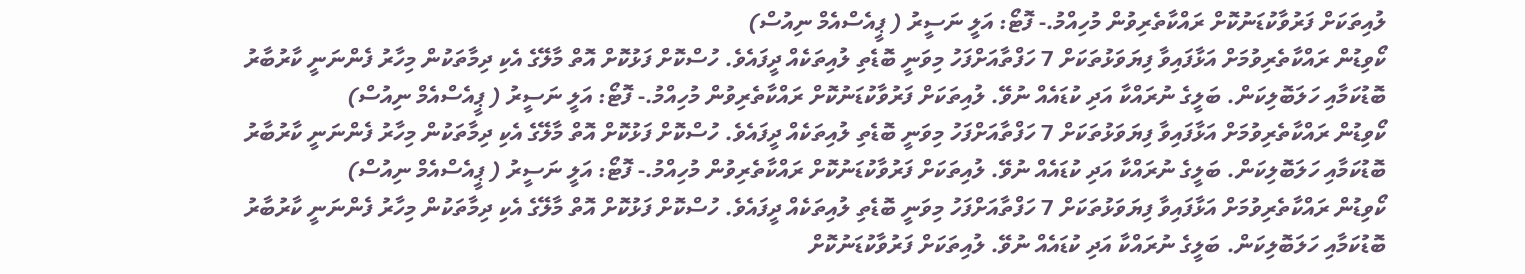ލުއިތަކަށް ފަރުވާކުޑަނުކޮށް ރައްކާތެރިވުން މުހިއްމު.- ފޮޓޯ: އަލީ ނަސީރު ( ޕީއެސްއެމް ނިއުސް)
ކޯވިޑުން ރައްކާތެރިވުމަށް އަޅާފައިވާ ފިޔަވަޅުތަކަށް 7 ހަފްތާއަށްފަހު މިވަނީ ބޮޑެތި ލުއިތަކެއް ދީފައެވެ. ހުސްކޮށް ފަޅުކޮށް އޮތް މާލޭގެ އެކި ދިމާތަކުން މިހާރު ފެންނަނީ ކާރުބާރު ބޮޑުކަމާއި ހަލަބޮލިކަން. ބަލީގެ ނުރައްކާ އަދި ކުޑައެއް ނުވޭ. ލުއިތަކަށް ފަރުވާކުޑަނުކޮށް ރައްކާތެރިވުން މުހިއްމު.- ފޮޓޯ: އަލީ ނަސީރު ( ޕީއެސްއެމް ނިއުސް)
ކޯވިޑުން ރައްކާތެރިވުމަށް އަޅާފައިވާ ފިޔަވަޅުތަކަށް 7 ހަފްތާއަށްފަހު މިވަނީ ބޮޑެތި ލުއިތަކެއް ދީފައެވެ. ހުސްކޮށް ފަޅުކޮށް އޮތް މާލޭގެ އެކި ދިމާތަކުން މިހާރު ފެންނަނީ ކާރުބާރު ބޮޑުކަމާއި ހަލަބޮލިކަން. ބަލީގެ ނުރައްކާ އަދި ކުޑައެއް ނުވޭ. ލުއިތަކަށް ފަރުވާކުޑަނުކޮށް ރައްކާތެރިވުން މުހިއްމު.- ފޮޓޯ: އަލީ ނަސީރު ( ޕީއެސްއެމް ނިއުސް)
ކޯވިޑުން ރައްކާތެރިވުމަށް އަޅާފައިވާ ފިޔަވަޅުތަކަށް 7 ހަފްތާއަށްފަހު މިވަނީ ބޮޑެތި ލުއިތަކެއް ދީފައެވެ. ހުސްކޮށް ފަޅުކޮށް އޮތް މާލޭގެ އެކި ދިމާތަކުން މިހާރު ފެންނަނީ ކާރުބާރު ބޮޑުކަމާއި ހަލަބޮލިކަން. ބަލީގެ ނުރައްކާ އަދި ކުޑައެއް ނުވޭ. ލުއިތަކަށް ފަރުވާކުޑަނުކޮށް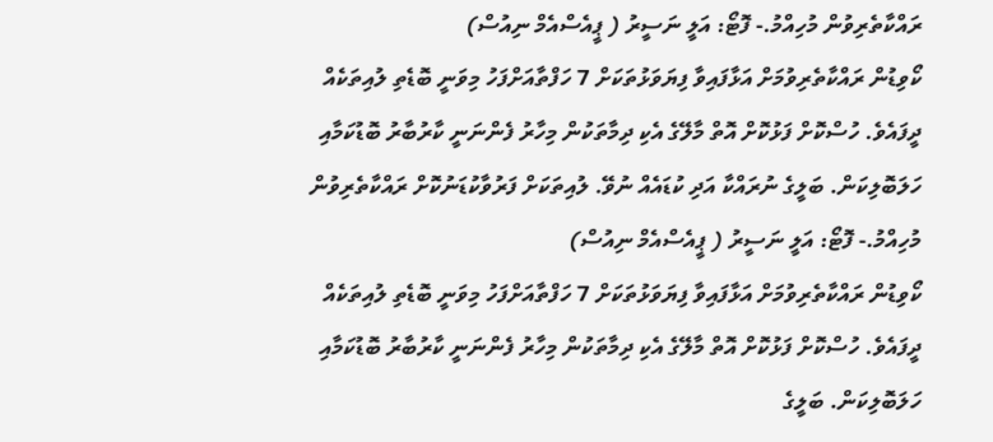ރައްކާތެރިވުން މުހިއްމު.- ފޮޓޯ: އަލީ ނަސީރު ( ޕީއެސްއެމް ނިއުސް)
ކޯވިޑުން ރައްކާތެރިވުމަށް އަޅާފައިވާ ފިޔަވަޅުތަކަށް 7 ހަފްތާއަށްފަހު މިވަނީ ބޮޑެތި ލުއިތަކެއް ދީފައެވެ. ހުސްކޮށް ފަޅުކޮށް އޮތް މާލޭގެ އެކި ދިމާތަކުން މިހާރު ފެންނަނީ ކާރުބާރު ބޮޑުކަމާއި ހަލަބޮލިކަން. ބަލީގެ ނުރައްކާ އަދި ކުޑައެއް ނުވޭ. ލުއިތަކަށް ފަރުވާކުޑަނުކޮށް ރައްކާތެރިވުން މުހިއްމު.- ފޮޓޯ: އަލީ ނަސީރު ( ޕީއެސްއެމް ނިއުސް)
ކޯވިޑުން ރައްކާތެރިވުމަށް އަޅާފައިވާ ފިޔަވަޅުތަކަށް 7 ހަފްތާއަށްފަހު މިވަނީ ބޮޑެތި ލުއިތަކެއް ދީފައެވެ. ހުސްކޮށް ފަޅުކޮށް އޮތް މާލޭގެ އެކި ދިމާތަކުން މިހާރު ފެންނަނީ ކާރުބާރު ބޮޑުކަމާއި ހަލަބޮލިކަން. ބަލީގެ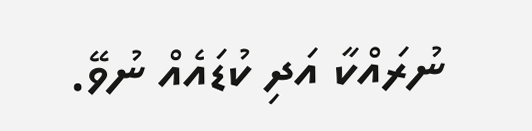ނުރައްކާ އަދި ކުޑައެއް ނުވޭ.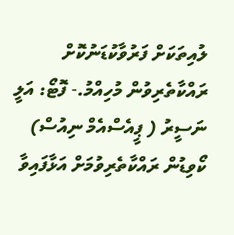ލުއިތަކަށް ފަރުވާކުޑަނުކޮށް ރައްކާތެރިވުން މުހިއްމު.- ފޮޓޯ: އަލީ ނަސީރު ( ޕީއެސްއެމް ނިއުސް)
ކޯވިޑުން ރައްކާތެރިވުމަށް އަޅާފައިވާ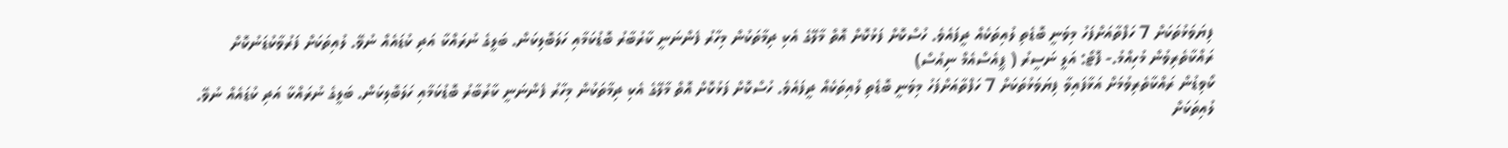ފިޔަވަޅުތަކަށް 7 ހަފްތާއަށްފަހު މިވަނީ ބޮޑެތި ލުއިތަކެއް ދީފައެވެ. ހުސްކޮށް ފަޅުކޮށް އޮތް މާލޭގެ އެކި ދިމާތަކުން މިހާރު ފެންނަނީ ކާރުބާރު ބޮޑުކަމާއި ހަލަބޮލިކަން. ބަލީގެ ނުރައްކާ އަދި ކުޑައެއް ނުވޭ. ލުއިތަކަށް ފަރުވާކުޑަނުކޮށް ރައްކާތެރިވުން މުހިއްމު.- ފޮޓޯ: އަލީ ނަސީރު ( ޕީއެސްއެމް ނިއުސް)
ކޯވިޑުން ރައްކާތެރިވުމަށް އަޅާފައިވާ ފިޔަވަޅުތަކަށް 7 ހަފްތާއަށްފަހު މިވަނީ ބޮޑެތި ލުއިތަކެއް ދީފައެވެ. ހުސްކޮށް ފަޅުކޮށް އޮތް މާލޭގެ އެކި ދިމާތަކުން މިހާރު ފެންނަނީ ކާރުބާރު ބޮޑުކަމާއި ހަލަބޮލިކަން. ބަލީގެ ނުރައްކާ އަދި ކުޑައެއް ނުވޭ. ލުއިތަކަށް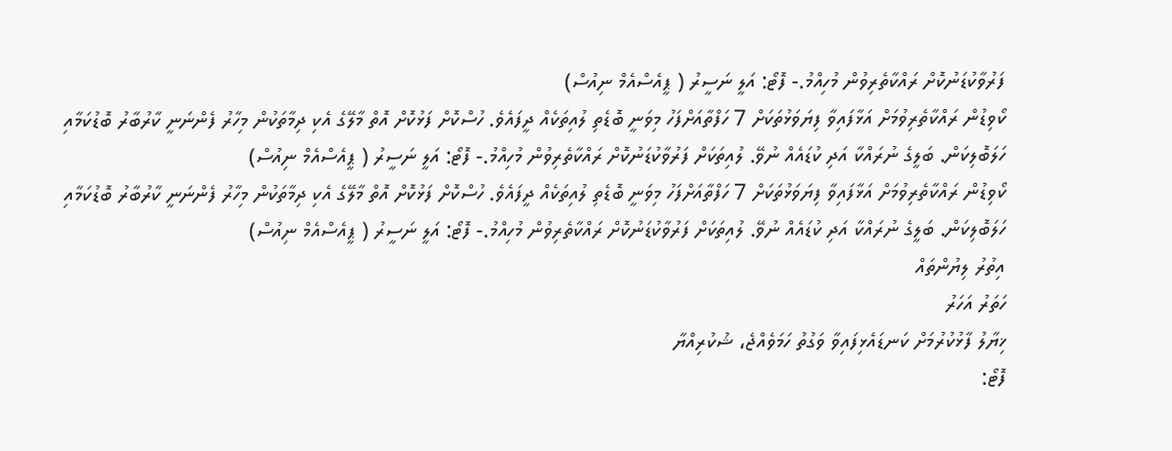ފަރުވާކުޑަނުކޮށް ރައްކާތެރިވުން މުހިއްމު.- ފޮޓޯ: އަލީ ނަސީރު ( ޕީއެސްއެމް ނިއުސް)
ކޯވިޑުން ރައްކާތެރިވުމަށް އަޅާފައިވާ ފިޔަވަޅުތަކަށް 7 ހަފްތާއަށްފަހު މިވަނީ ބޮޑެތި ލުއިތަކެއް ދީފައެވެ. ހުސްކޮށް ފަޅުކޮށް އޮތް މާލޭގެ އެކި ދިމާތަކުން މިހާރު ފެންނަނީ ކާރުބާރު ބޮޑުކަމާއި ހަލަބޮލިކަން. ބަލީގެ ނުރައްކާ އަދި ކުޑައެއް ނުވޭ. ލުއިތަކަށް ފަރުވާކުޑަނުކޮށް ރައްކާތެރިވުން މުހިއްމު.- ފޮޓޯ: އަލީ ނަސީރު ( ޕީއެސްއެމް ނިއުސް)
ކޯވިޑުން ރައްކާތެރިވުމަށް އަޅާފައިވާ ފިޔަވަޅުތަކަށް 7 ހަފްތާއަށްފަހު މިވަނީ ބޮޑެތި ލުއިތަކެއް ދީފައެވެ. ހުސްކޮށް ފަޅުކޮށް އޮތް މާލޭގެ އެކި ދިމާތަކުން މިހާރު ފެންނަނީ ކާރުބާރު ބޮޑުކަމާއި ހަލަބޮލިކަން. ބަލީގެ ނުރައްކާ އަދި ކުޑައެއް ނުވޭ. ލުއިތަކަށް ފަރުވާކުޑަނުކޮށް ރައްކާތެރިވުން މުހިއްމު.- ފޮޓޯ: އަލީ ނަސީރު ( ޕީއެސްއެމް ނިއުސް)
އިތުރު ލިޔުންތައް
ހަތަރު އަހަރު
ޚިޔާލު ފާޅުކުރުމަށް ކަނޑައެޅިފައިވާ ވަގުތު ހަމަވެއްޖެ، ޝުކުރިއްޔާ
ފޮޓޯ: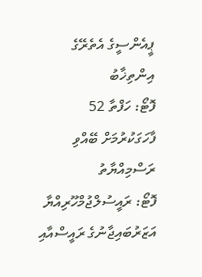ޕީއެންސީގެ އެތެރޭގެ އިންތިޚާބު
ފޮޓޯ: ހަފްތާ 52 ފާހަގަކުރުމަށް ބޭއްވި ރަސްމިއްޔާތު
ފޮޓޯ: ރައީސުލްޖުމްހޫރިއްޔާ އަޒަރުބައިޖާނުގެ ރައީސްއާއި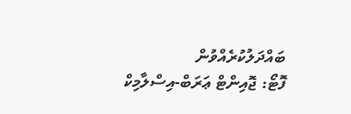ބައްދަލުކުރެއްވުން
ފޮޓޯ: ޖޮއިންޓް ޢަރަބް-އިސްލާމިކް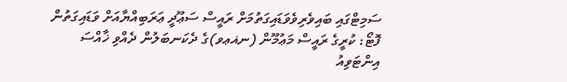ސަމިޓްގައި ބައިވެރިވެވަޑައިގަތުމަށް ރައީސް ސަޢޫދީ ޢަރަބިއްޔާއަށް ވަޑައިގަތުން
ފޮޓޯ: ކުރީގެ ރައީސް މަޢުމޫން (ނޣޢވ)ގެ ދެކަނބަލުން ދެއްވި ޚާއްސަ އިންޓަވިއު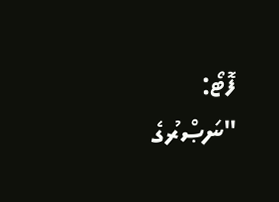ފޮޓޯ: "ނަޞްރުގެ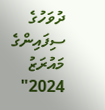ދުވަހުގެ ސިފައިންގެ މައުރަޒު 2024"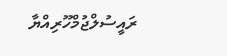ރައީސުލްޖުމްހޫރިއްޔާ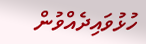ހުޅުވައިދެއްވުން